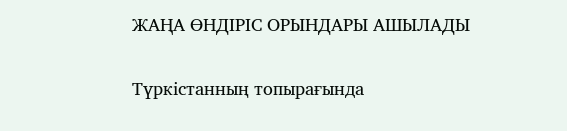ЖАҢА ӨНДІРІС ОРЫНДАРЫ АШЫЛАДЫ

Түркістанның топырағында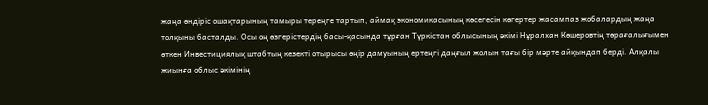жаңа өндіріс ошақтарының тамыры тереңге тартып, аймақ экономикасының көсегесін көгертер жасампаз жобалардың жаңа толқыны басталды. Осы оң өзгерістердің басы-қасында тұрған Түркістан облысының әкімі Нұралхан Көшеровтің төрағалығымен өткен Инвестициялық штабтың кезекті отырысы өңір дамуының ертеңгі даңғыл жолын тағы бір мәрте айқындап берді. Алқалы жиынға облыс әкімінің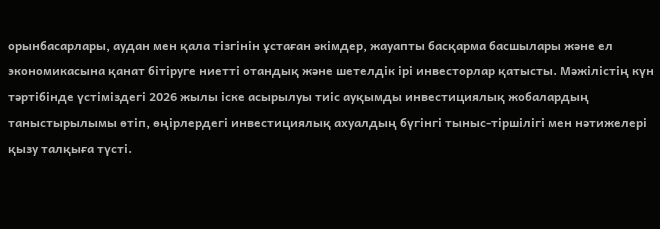орынбасарлары, аудан мен қала тізгінін ұстаған әкімдер, жауапты басқарма басшылары және ел экономикасына қанат бітіруге ниетті отандық және шетелдік ірі инвесторлар қатысты. Мәжілістің күн тәртібінде үстіміздегі 2026 жылы іске асырылуы тиіс ауқымды инвестициялық жобалардың таныстырылымы өтіп, өңірлердегі инвестициялық ахуалдың бүгінгі тыныс-тіршілігі мен нәтижелері қызу талқыға түсті.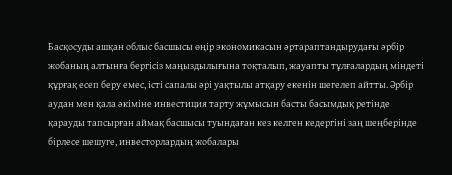Басқосуды ашқан облыс басшысы өңір экономикасын әртараптандырудағы әрбір жобаның алтынға бергісіз маңыздылығына тоқталып, жауапты тұлғалардың міндеті құрғақ есеп беру емес, істі сапалы әрі уақтылы атқару екенін шегелеп айтты. Әрбір аудан мен қала әкіміне инвестиция тарту жұмысын басты басымдық ретінде қарауды тапсырған аймақ басшысы туындаған кез келген кедергіні заң шеңберінде бірлесе шешуге, инвесторлардың жобалары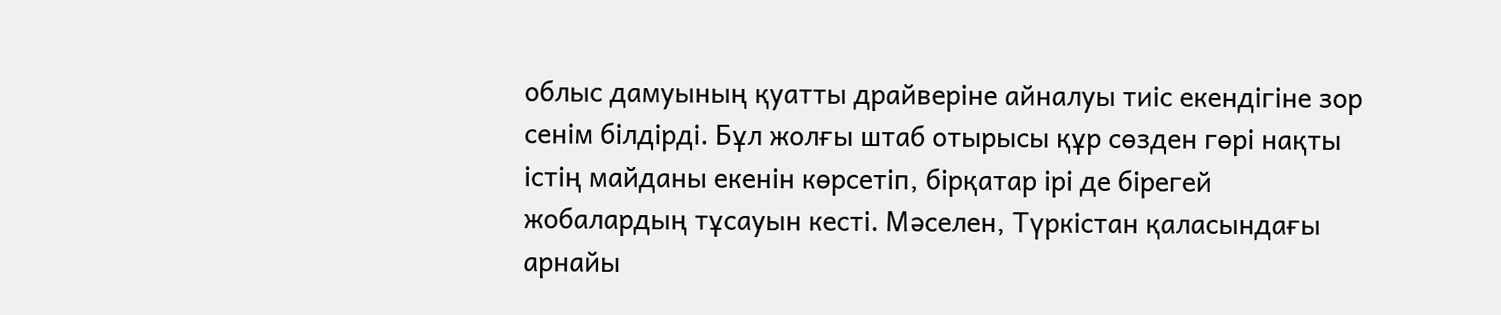облыс дамуының қуатты драйверіне айналуы тиіс екендігіне зор сенім білдірді. Бұл жолғы штаб отырысы құр сөзден гөрі нақты істің майданы екенін көрсетіп, бірқатар ірі де бірегей жобалардың тұсауын кесті. Мәселен, Түркістан қаласындағы арнайы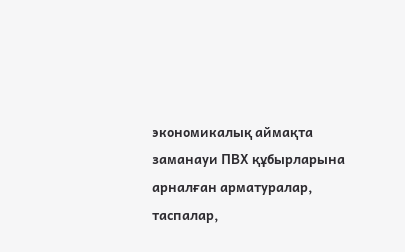экономикалық аймақта заманауи ПВХ құбырларына арналған арматуралар, таспалар,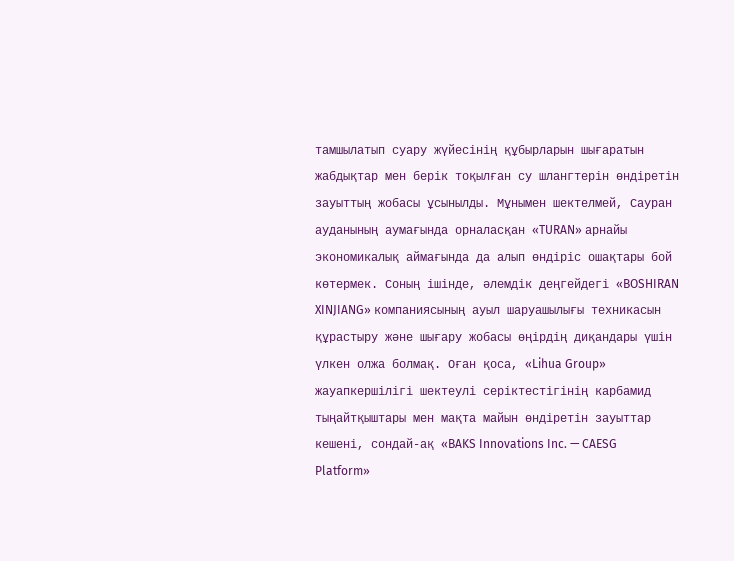тамшылатып суару жүйесінің құбырларын шығаратын жабдықтар мен берік тоқылған су шлангтерін өндіретін зауыттың жобасы ұсынылды. Мұнымен шектелмей, Сауран ауданының аумағында орналасқан «TURAN» арнайы экономикалық аймағында да алып өндіріс ошақтары бой көтермек. Соның ішінде, әлемдік деңгейдегі «BOSHIRAN XINJIANG» компаниясының ауыл шаруашылығы техникасын құрастыру және шығару жобасы өңірдің диқандары үшін үлкен олжа болмақ. Оған қоса, «Lihua Group» жауапкершілігі шектеулі серіктестігінің карбамид тыңайтқыштары мен мақта майын өндіретін зауыттар кешені, сондай-ақ «BAKS Innovations Inc. — CAESG Platform»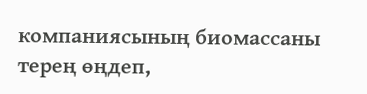компаниясының биомассаны терең өңдеп,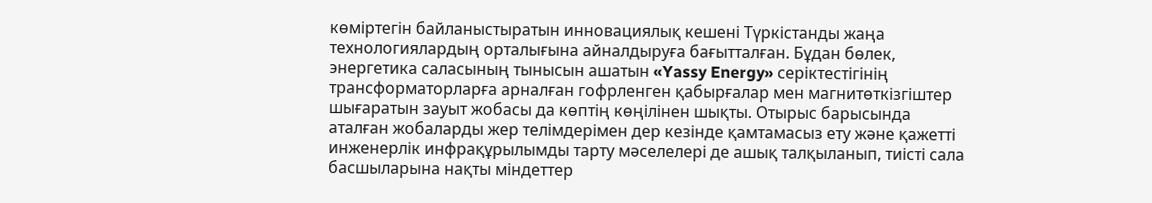көміртегін байланыстыратын инновациялық кешені Түркістанды жаңа технологиялардың орталығына айналдыруға бағытталған. Бұдан бөлек, энергетика саласының тынысын ашатын «Yassy Energy» серіктестігінің трансформаторларға арналған гофрленген қабырғалар мен магнитөткізгіштер шығаратын зауыт жобасы да көптің көңілінен шықты. Отырыс барысында аталған жобаларды жер телімдерімен дер кезінде қамтамасыз ету және қажетті инженерлік инфрақұрылымды тарту мәселелері де ашық талқыланып, тиісті сала басшыларына нақты міндеттер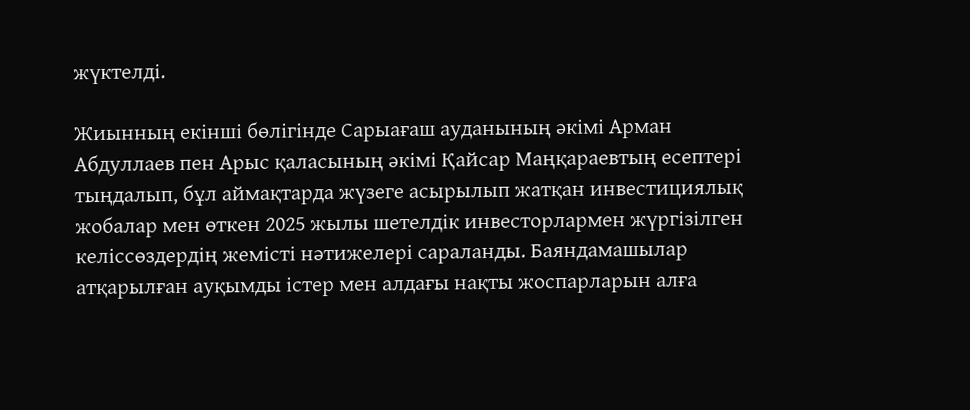жүктелді.

Жиынның екінші бөлігінде Сарыағаш ауданының әкімі Арман Абдуллаев пен Арыс қаласының әкімі Қайсар Маңқараевтың есептері тыңдалып, бұл аймақтарда жүзеге асырылып жатқан инвестициялық жобалар мен өткен 2025 жылы шетелдік инвесторлармен жүргізілген келіссөздердің жемісті нәтижелері сараланды. Баяндамашылар атқарылған ауқымды істер мен алдағы нақты жоспарларын алға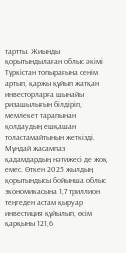тартты. Жиынды қорытындылаған облыс әкімі Түркістан топырағына сенім артып, қаржы құйып жатқан инвесторларға шынайы ризашылығын білдіріп, мемлекет тарапынан қолдаудың ешқашан толастамайтынын жеткізді. Мұндай жасампаз қадамдардың нәтижесі де жоқ емес. Өткен 2025 жылдың қорытындысы бойынша облыс экономикасына 1,7 триллион теңгеден астам қыруар инвестиция құйылып, өсім қарқыны 121,6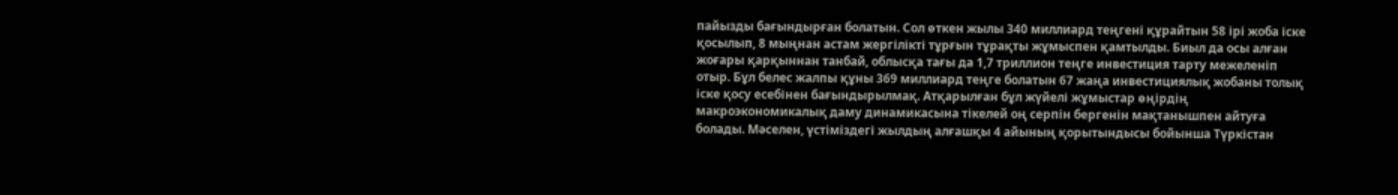пайызды бағындырған болатын. Сол өткен жылы 340 миллиард теңгені құрайтын 58 ірі жоба іске қосылып, 8 мыңнан астам жергілікті тұрғын тұрақты жұмыспен қамтылды. Биыл да осы алған жоғары қарқыннан танбай, облысқа тағы да 1,7 триллион теңге инвестиция тарту межеленіп отыр. Бұл белес жалпы құны 369 миллиард теңге болатын 67 жаңа инвестициялық жобаны толық іске қосу есебінен бағындырылмақ. Атқарылған бұл жүйелі жұмыстар өңірдің макроэкономикалық даму динамикасына тікелей оң серпін бергенін мақтанышпен айтуға болады. Мәселен, үстіміздегі жылдың алғашқы 4 айының қорытындысы бойынша Түркістан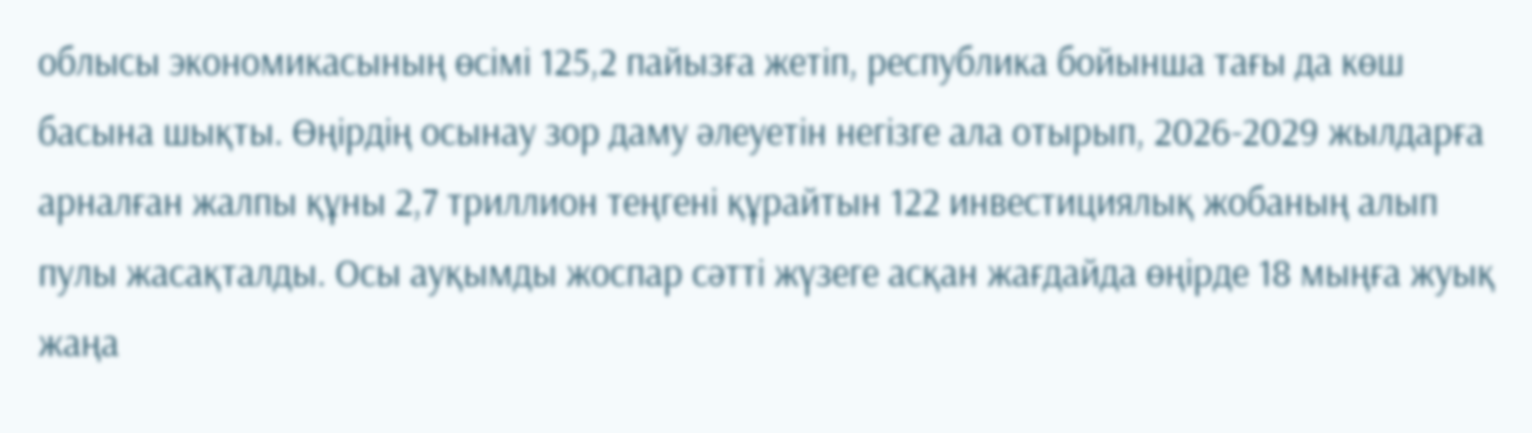облысы экономикасының өсімі 125,2 пайызға жетіп, республика бойынша тағы да көш басына шықты. Өңірдің осынау зор даму әлеуетін негізге ала отырып, 2026-2029 жылдарға арналған жалпы құны 2,7 триллион теңгені құрайтын 122 инвестициялық жобаның алып пулы жасақталды. Осы ауқымды жоспар сәтті жүзеге асқан жағдайда өңірде 18 мыңға жуық жаңа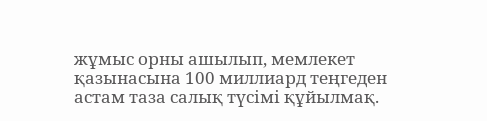жұмыс орны ашылып, мемлекет қазынасына 100 миллиард теңгеден астам таза салық түсімі құйылмақ.